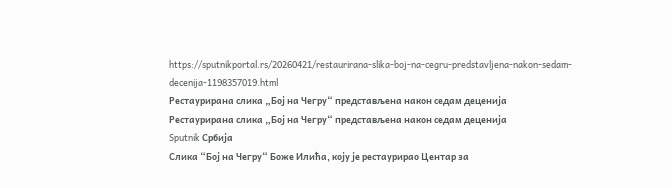https://sputnikportal.rs/20260421/restaurirana-slika-boj-na-cegru-predstavljena-nakon-sedam-decenija-1198357019.html
Рестаурирана слика „Бој на Чегру“ представљена након седам деценија
Рестаурирана слика „Бој на Чегру“ представљена након седам деценија
Sputnik Србија
Слика “Бој на Чегру“ Боже Илића, коју је рестаурирао Центар за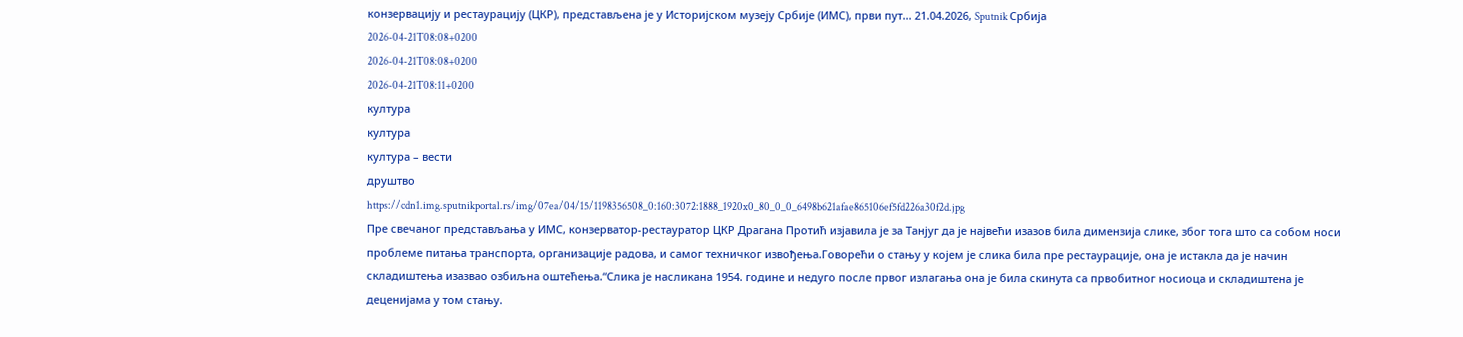конзервацију и рестаурацију (ЦКР), представљена је у Историјском музеју Србије (ИМС), први пут... 21.04.2026, Sputnik Србија
2026-04-21T08:08+0200
2026-04-21T08:08+0200
2026-04-21T08:11+0200
култура
култура
култура – вести
друштво
https://cdn1.img.sputnikportal.rs/img/07ea/04/15/1198356508_0:160:3072:1888_1920x0_80_0_0_6498b621afae865106ef5fd226a30f2d.jpg
Пре свечаног представљања у ИМС, конзерватор-рестауратор ЦКР Драгана Протић изјавила је за Танјуг да је највећи изазов била димензија слике, због тога што са собом носи проблеме питања транспорта, организације радова, и самог техничког извођења.Говорећи о стању у којем је слика била пре рестаурације, она је истакла да је начин складиштења изазвао озбиљна оштећења.“Слика је насликана 1954. године и недуго после првог излагања она је била скинута са првобитног носиоца и складиштена је деценијама у том стању.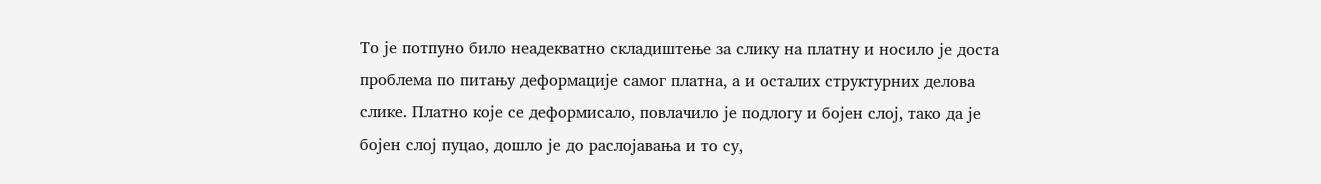То је потпуно било неадекватно складиштење за слику на платну и носило је доста проблема по питању деформације самог платна, а и осталих структурних делова слике. Платно које се деформисало, повлачило је подлогу и бојен слој, тако да је бојен слој пуцао, дошло је до раслојавања и то су,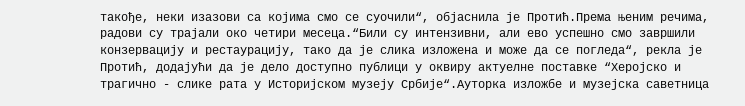такође, неки изазови са којима смо се суочили“, објаснила је Протић.Према њеним речима, радови су трајали око четири месеца.“Били су интензивни, али ево успешно смо завршили конзервацију и рестаурацију, тако да је слика изложена и може да се погледа“, рекла је Протић, додајући да је дело доступно публици у оквиру актуелне поставке “Херојско и трагично - слике рата у Историјском музеју Србије“.Ауторка изложбе и музејска саветница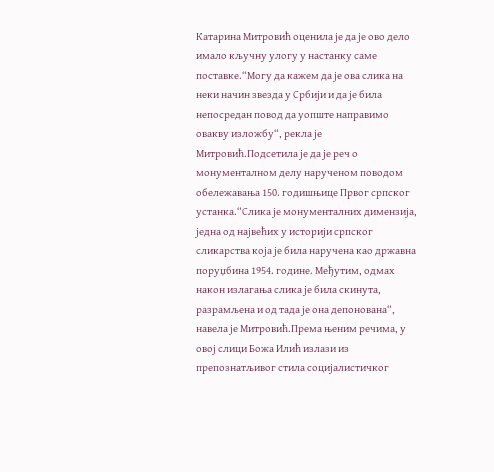Катарина Митровић оценила је да је ово дело имало кључну улогу у настанку саме поставке.“Могу да кажем да је ова слика на неки начин звезда у Србији и да је била непосредан повод да уопште направимо овакву изложбу“, рекла је Митровић.Подсетила је да је реч о монументалном делу нарученом поводом обележавања 150. годишњице Првог српског устанка.“Слика је монументалних димензија, једна од највећих у историји српског сликарства која је била наручена као државна поруџбина 1954. године. Међутим, одмах након излагања слика је била скинута, разрамљена и од тада је она депонована“, навела је Митровић.Према њеним речима, у овој слици Божа Илић излази из препознатљивог стила социјалистичког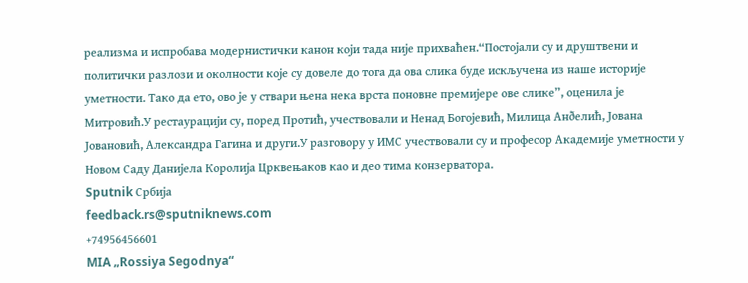реализма и испробава модернистички канон који тада није прихваћен.“Постојали су и друштвени и политички разлози и околности које су довеле до тога да ова слика буде искључена из наше историје уметности. Тако да ето, ово је у ствари њена нека врста поновне премијере ове слике”, оценила је Митровић.У рестаурацији су, поред Протић, учествовали и Ненад Богојевић, Милица Анðелић, Јована Јовановић, Александра Гагина и други.У разговору у ИМС учествовали су и професор Академије уметности у Новом Саду Данијела Королија Црквењаков као и део тима конзерватора.
Sputnik Србија
feedback.rs@sputniknews.com
+74956456601
MIA „Rossiya Segodnya“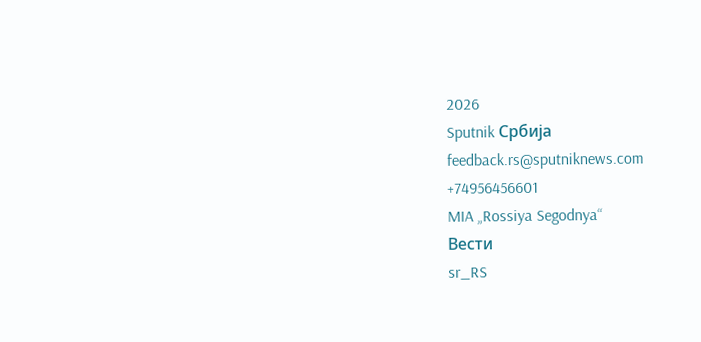2026
Sputnik Србија
feedback.rs@sputniknews.com
+74956456601
MIA „Rossiya Segodnya“
Вести
sr_RS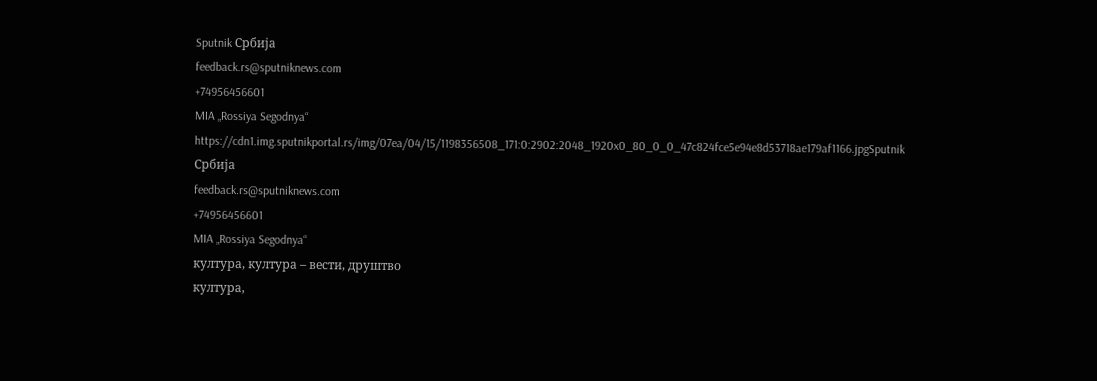Sputnik Србија
feedback.rs@sputniknews.com
+74956456601
MIA „Rossiya Segodnya“
https://cdn1.img.sputnikportal.rs/img/07ea/04/15/1198356508_171:0:2902:2048_1920x0_80_0_0_47c824fce5e94e8d53718ae179af1166.jpgSputnik Србија
feedback.rs@sputniknews.com
+74956456601
MIA „Rossiya Segodnya“
култура, култура – вести, друштво
култура,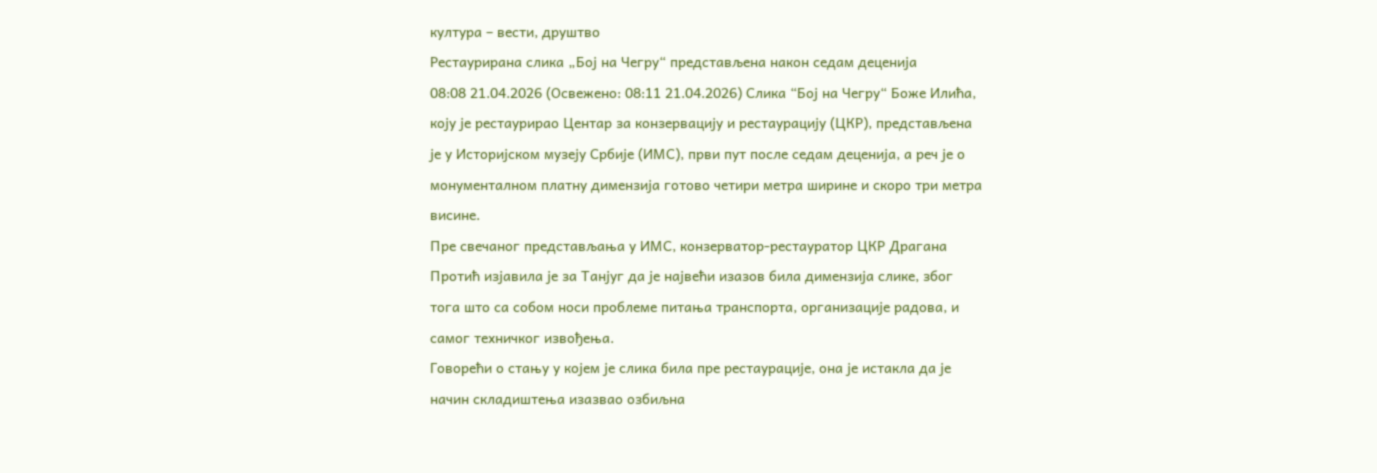култура – вести, друштво
Рестаурирана слика „Бој на Чегру“ представљена након седам деценија
08:08 21.04.2026 (Освежено: 08:11 21.04.2026) Слика “Бој на Чегру“ Боже Илића, коју је рестаурирао Центар за конзервацију и рестаурацију (ЦКР), представљена је у Историјском музеју Србије (ИМС), први пут после седам деценија, а реч је о монументалном платну димензија готово четири метра ширине и скоро три метра висине.
Пре свечаног представљања у ИМС, конзерватор-рестауратор ЦКР Драгана Протић изјавила је за Танјуг да је највећи изазов била димензија слике, због тога што са собом носи проблеме питања транспорта, организације радова, и самог техничког извођења.
Говорећи о стању у којем је слика била пре рестаурације, она је истакла да је начин складиштења изазвао озбиљна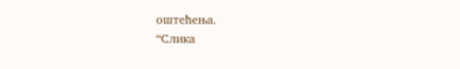оштећења.
“Слика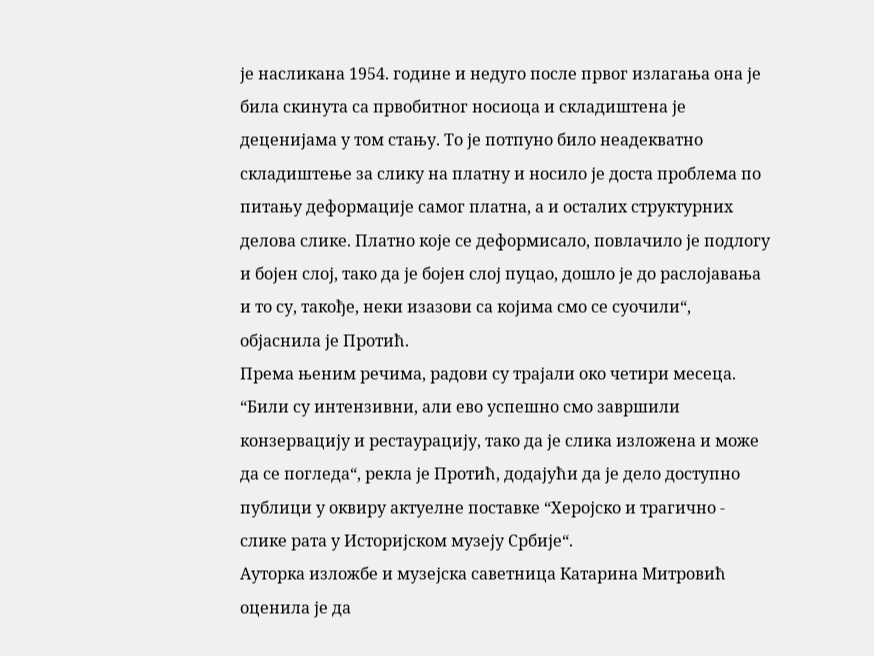је насликана 1954. године и недуго после првог излагања она је била скинута са првобитног носиоца и складиштена је деценијама у том стању. То је потпуно било неадекватно складиштење за слику на платну и носило је доста проблема по питању деформације самог платна, а и осталих структурних делова слике. Платно које се деформисало, повлачило је подлогу и бојен слој, тако да је бојен слој пуцао, дошло је до раслојавања и то су, такође, неки изазови са којима смо се суочили“, објаснила је Протић.
Према њеним речима, радови су трајали око четири месеца.
“Били су интензивни, али ево успешно смо завршили конзервацију и рестаурацију, тако да је слика изложена и може да се погледа“, рекла је Протић, додајући да је дело доступно публици у оквиру актуелне поставке “Херојско и трагично - слике рата у Историјском музеју Србије“.
Ауторка изложбе и музејска саветница Катарина Митровић оценила је да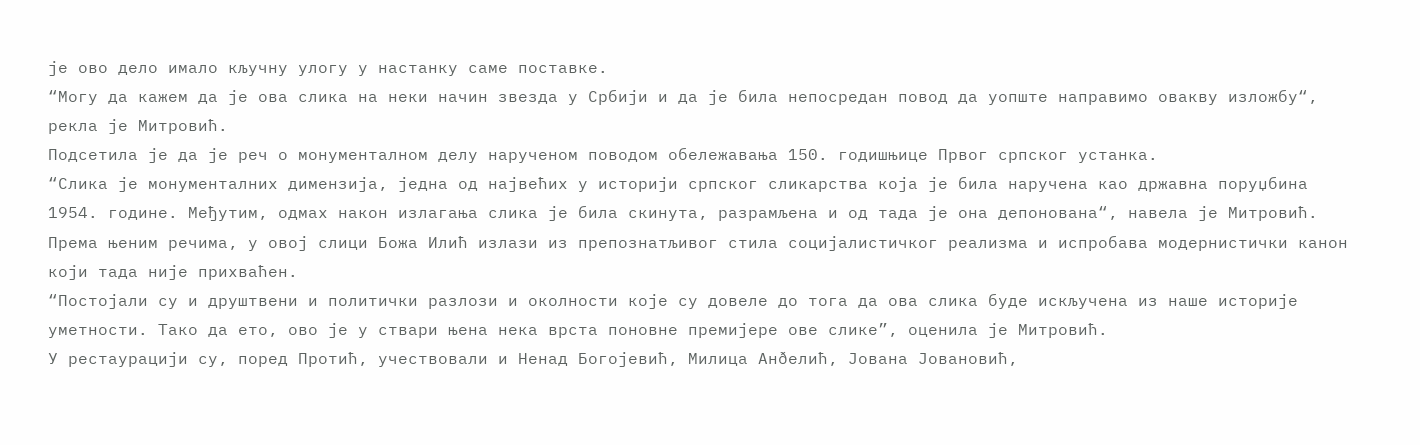је ово дело имало кључну улогу у настанку саме поставке.
“Могу да кажем да је ова слика на неки начин звезда у Србији и да је била непосредан повод да уопште направимо овакву изложбу“, рекла је Митровић.
Подсетила је да је реч о монументалном делу нарученом поводом обележавања 150. годишњице Првог српског устанка.
“Слика је монументалних димензија, једна од највећих у историји српског сликарства која је била наручена као државна поруџбина 1954. године. Међутим, одмах након излагања слика је била скинута, разрамљена и од тада је она депонована“, навела је Митровић.
Према њеним речима, у овој слици Божа Илић излази из препознатљивог стила социјалистичког реализма и испробава модернистички канон који тада није прихваћен.
“Постојали су и друштвени и политички разлози и околности које су довеле до тога да ова слика буде искључена из наше историје уметности. Тако да ето, ово је у ствари њена нека врста поновне премијере ове слике”, оценила је Митровић.
У рестаурацији су, поред Протић, учествовали и Ненад Богојевић, Милица Анðелић, Јована Јовановић,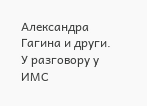Александра Гагина и други.
У разговору у ИМС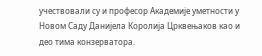учествовали су и професор Академије уметности у Новом Саду Данијела Королија Црквењаков као и део тима конзерватора.